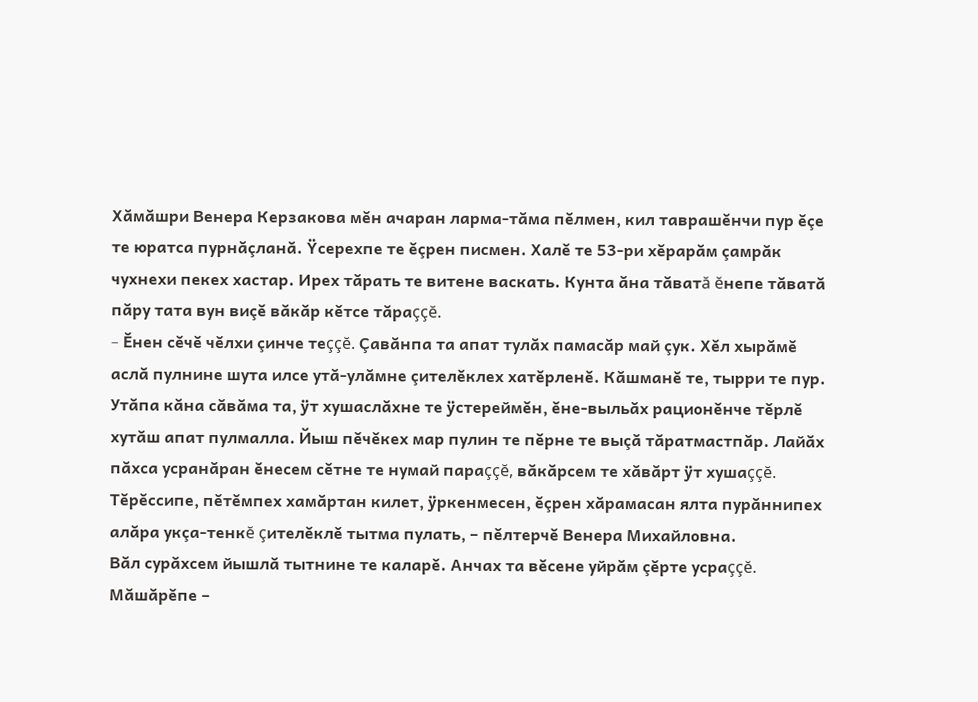Хăмăшри Венера Керзакова мĕн ачаран ларма-тăма пĕлмен, кил таврашĕнчи пур ĕçе те юратса пурнăçланă. Ÿсерехпе те ĕçрен писмен. Халĕ те 53-ри хĕрарăм çамрăк чухнехи пекех хастар. Ирех тăрать те витене васкать. Кунта ăна тăватă ĕнепе тăватă пăру тата вун виçĕ вăкăр кĕтсе тăраççĕ.
– Ĕнен сĕчĕ чĕлхи çинче теççĕ. Çавăнпа та апат тулăх памасăр май çук. Хĕл хырăмĕ аслă пулнине шута илсе утă-улăмне çителĕклех хатĕрленĕ. Кăшманĕ те, тырри те пур. Утăпа кăна сăвăма та, ÿт хушаслăхне те ÿстереймĕн, ĕне-выльăх рационĕнче тĕрлĕ хутăш апат пулмалла. Йыш пĕчĕкех мар пулин те пĕрне те выçă тăратмастпăр. Лайăх пăхса усранăран ĕнесем сĕтне те нумай параççĕ, вăкăрсем те хăвăрт ÿт хушаççĕ. Тĕрĕссипе, пĕтĕмпех хамăртан килет, ÿркенмесен, ĕçрен хăрамасан ялта пурăннипех алăра укçа-тенкĕ çителĕклĕ тытма пулать, – пĕлтерчĕ Венера Михайловна.
Вăл сурăхсем йышлă тытнине те каларĕ. Анчах та вĕсене уйрăм çĕрте усраççĕ. Мăшăрĕпе –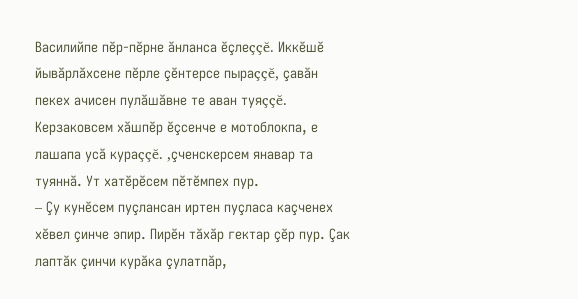Василийпе пĕр-пĕрне ăнланса ĕçлеççĕ. Иккĕшĕ йывăрлăхсене пĕрле çĕнтерсе пыраççĕ, çавăн пекех ачисен пулăшăвне те аван туяççĕ. Керзаковсем хăшпĕр ĕçсенче е мотоблокпа, е лашапа усă кураççĕ. ,çченскерсем янавар та туяннă. Ут хатĕрĕсем пĕтĕмпех пур.
– Çу кунĕсем пуçлансан иртен пуçласа каçченех хĕвел çинче эпир. Пирĕн тăхăр гектар çĕр пур. Çак лаптăк çинчи курăка çулатпăр,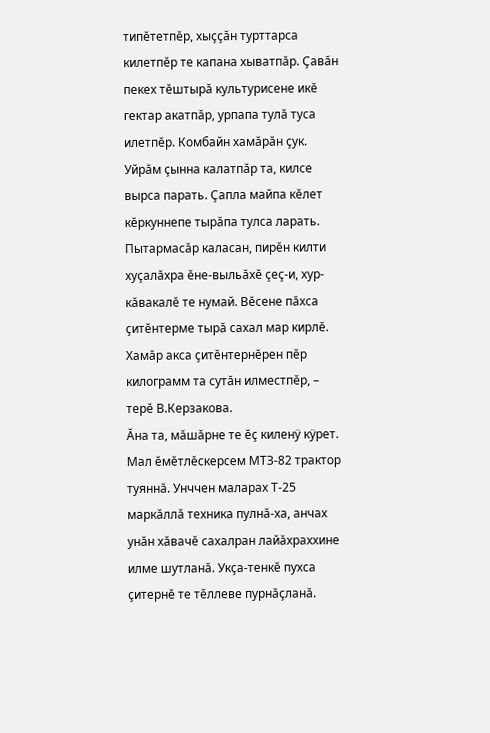типĕтетпĕр, хыççăн турттарса килетпĕр те капана хыватпăр. Çавăн пекех тĕштырă культурисене икĕ гектар акатпăр, урпапа тулă туса илетпĕр. Комбайн хамăрăн çук. Уйрăм çынна калатпăр та, килсе вырса парать. Çапла майпа кĕлет кĕркуннепе тырăпа тулса ларать. Пытармасăр каласан, пирĕн килти хуçалăхра ĕне-выльăхĕ çеç-и, хур-кăвакалĕ те нумай. Вĕсене пăхса çитĕнтерме тырă сахал мар кирлĕ. Хамăр акса çитĕнтернĕрен пĕр килограмм та сутăн илместпĕр, – терĕ В.Керзакова.
Ăна та, мăшăрне те ĕç киленÿ кÿрет. Мал ĕмĕтлĕскерсем МТЗ-82 трактор туяннă. Унччен маларах Т-25 маркăллă техника пулнă-ха, анчах унăн хăвачĕ сахалран лайăхраххине илме шутланă. Укçа-тенкĕ пухса çитернĕ те тĕллеве пурнăçланă.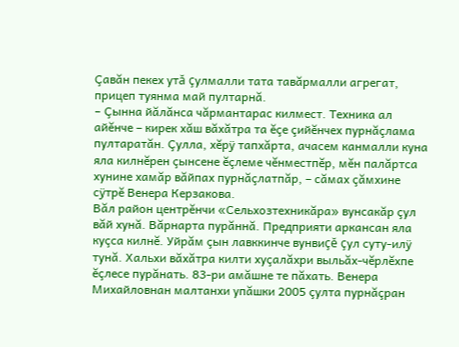Çавăн пекех утă çулмалли тата тавăрмалли агрегат, прицеп туянма май пултарнă.
– Çынна йăлăнса чăрмантарас килмест. Техника ал айĕнче – кирек хăш вăхăтра та ĕçе çийĕнчех пурнăçлама пултаратăн. Çулла, хĕрÿ тапхăрта, ачасем канмалли куна яла килнĕрен çынсене ĕçлеме чĕнместпĕр, мĕн палăртса хунине хамăр вăйпах пурнăçлатпăр, – сăмах çăмхине сÿтрĕ Венера Керзакова.
Вăл район центрĕнчи «Сельхозтехникăра» вунсакăр çул вăй хунă. Вăрнарта пурăннă. Предприяти аркансан яла куçса килнĕ. Уйрăм çын лавккинче вунвиçĕ çул суту-илÿ тунă. Хальхи вăхăтра килти хуçалăхри выльăх-чĕрлĕхпе ĕçлесе пурăнать. 83-ри амăшне те пăхать. Венера Михайловнан малтанхи упăшки 2005 çулта пурнăçран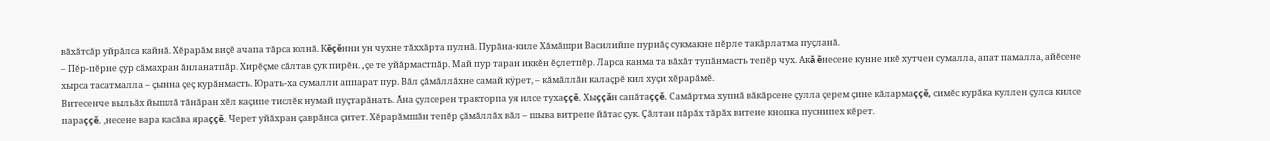вăхăтсăр уйрăлса кайнă. Хĕрарăм виçĕ ачапа тăрса юлнă. Кĕçĕнни ун чухне тăххăрта пулнă. Пурăна-киле Хăмăшри Василийпе пурнăç сукмакне пĕрле такăрлатма пуçланă.
– Пĕр-пĕрне çур сăмахран ăнланатпăр. Хирĕçме сăлтав çук пирĕн. ,çе те уйăрмастпăр. Май пур таран иккĕн ĕçлетпĕр. Ларса канма та вăхăт тупăнмасть тепĕр чух. Акă ĕнесене кунне икĕ хутчен сумалла, апат памалла, айĕсене хырса тасатмалла – çынна çеç курăнмасть. Юрать-ха сумалли аппарат пур. Вăл çăмăллăхне самай кÿрет, – кăмăллăн калаçрĕ кил хуçи хĕрарăмĕ.
Витесенче выльăх йышлă тăнăран хĕл каçипе тислĕк нумай пуçтарăнать. Ăна çулсерен тракторпа уя илсе тухаççĕ. Хыççăн сапăтаççĕ. Самăртма хупнă вăкăрсене çулла çерем çине кăлармаççĕ, симĕс курăка куллен çулса килсе параççĕ. ,несене вара касăва яраççĕ. Черет уйăхран çаврăнса çитет. Хĕрарăмшăн тепĕр çăмăллăх вăл – шыва витрепе йăтас çук. Çăлтан пăрăх тăрăх витене кнопка пуснипех кĕрет.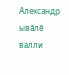Александр ывăлĕ валли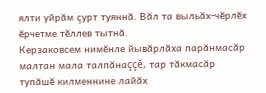ялти уйрăм çурт туяннă. Вăл та выльăх-чĕрлĕх ĕрчетме тĕллев тытнă.
Керзаковсем нимĕнле йывăрлăха парăнмасăр малтан мала талпăнаççĕ, тар тăкмасăр тупăшĕ килменнине лайăх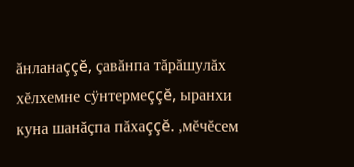ăнланаççĕ, çавăнпа тăрăшулăх хĕлхемне сÿнтермеççĕ, ыранхи куна шанăçпа пăхаççĕ. ,мĕчĕсем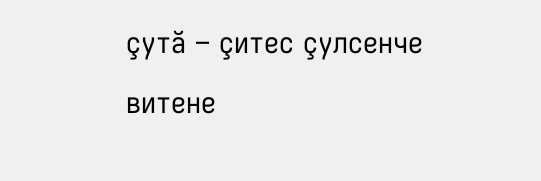çутă – çитес çулсенче витене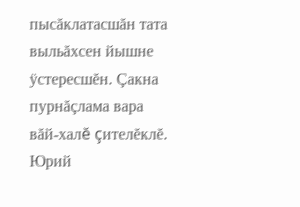пысăклатасшăн тата выльăхсен йышне ÿстересшĕн. Çакна пурнăçлама вара вăй-халĕ çителĕклĕ.
Юрий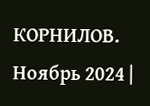КОРНИЛОВ.
Ноябрь 2024 |